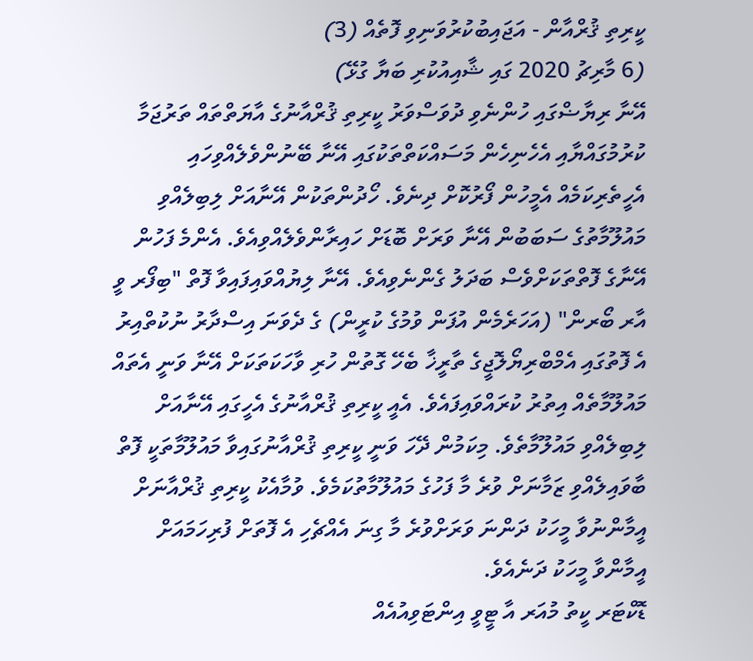ކީރިތި ޤުރްއާން - އަޖައިބުކުރުވަނިވި ފޮތެއް (3)
(6 މާރިޗު 2020 ގައި ޝާއިއުކުރި ބަޔާ ގުޅޭ)
އޭނާ ރިޔާޟްގައި ހުންނެވި ދުވަސްވަރު ކީރިތި ޤުރްއާނުގެ އާޔަތްތައް ތަރުޖަމާ ކުރުމުގައްޔާއި އެހެނިހެން މަސައްކަތްތަކުގައި އޭނާ ބޭނުންވެލެއްވިހައި އެހީތެރިކަމެއް އެމީހުން ފޯރުކޮށް ދިނެވެ. ހޯދުންތަކުން އޭނާއަށް ލިބިލެއްވި މައުލޫމާތުގެ ސަބަބުން އޭނާ ވަރަށް ބޮޑަށް ހައިރާންވެލެއްވިއެވެ. އެންމެ ފަހުން އޭނާގެ ފޮތްތަކަށްވެސް ބަދަލު ގެންނެވިއެވެ. އޭނާ ލިޔުއްވައިފައިވާ ފޮތް "ބިފޯރ ވީ އާރ ބޯރން" (އަހަރެމެން އުފަން ވުމުގެ ކުރީން) ގެ ދެވަނަ އިސްދާރު ނުކުތްއިރު އެ ފޮތުގައި އެމްބްރިޔޯލޮޖީގެ ތާރީޚާ ބެހޭ ގޮތުން ހުރި ވާހަކަތަކަށް އޭނާ ވަނީ އެތައް މައުލޫމާތެއް އިތުރު ކުރައްވައިފައެވެ. އެއީ ކީރިތި ޤުރްއާނުގެ އެހީގައި އޭނާއަށް ލިބިލެއްވި މައުލޫމާތެވެ. މިކަމުން ދޭހަ ވަނީ ކީރިތި ޤުރްއާނުގައިވާ މައުލޫމާތަކީ ފޮތް ބާވައިލެއްވި ޒަމާނަށް ވުރެ މާ ފަހުގެ މައުލޫމާތުކަމެވެ. ވުމާއެކު ކީރިތި ޤުރްއާނަށް އީމާންނުވާ މީހަކު ދަންނަ ވަރަށްވުރެ މާ ގިނަ އެއްޗެހި އެ ފޮތަށް ފުރިހަމައަށް އީމާންވާ މީހަކު ދަނެއެވެ.
ޑޮކްޓަރ ކީތު މުއަރ އާ ޓީވީ އިންޓަވިއުއެއް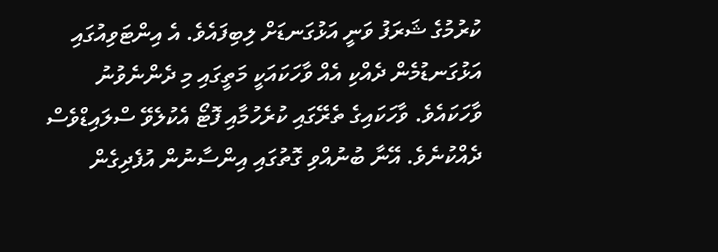ކުރުމުގެ ޝަރަފު ވަނީ އަޅުގަނޑަށް ލިބިފައެވެ. އެ އިންޓަވިއުގައި އަޅުގަނޑުމެން ދެއްކި އެއް ވާހަކައަކީ މަތީގައި މި ދެންނެވުނު ވާހަކައެވެ. ވާހަކައިގެ ތެރޭގައި ކުރެހުމާއި ފޮޓޯ އެކުލެވޭ ސްލައިޑްވެސް ދެއްކުނެވެ. އޭނާ ބުނުއްވި ގޮތުގައި އިންސާނުން އުފެދިގެން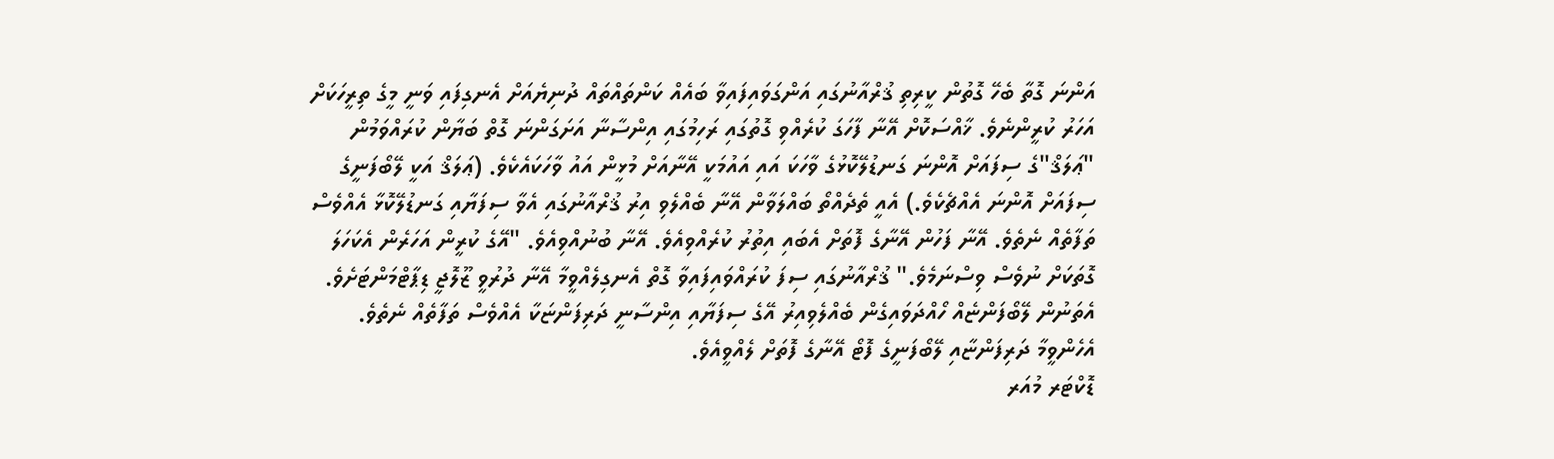އަންނަ ގޮތާ ބެހޭ ގޮތުން ކީރިތި ޤުރްއާނުގައި އަންގަވައިފައިވާ ބައެއް ކަންތައްތައް ދުނިޔެއަށް އެނގިފައި ވަނީ މީގެ ތިރީހަކަށް އަހަރު ކުރީންނެވެ. ޚާއްސަކޮށް އޭނާ ފާހަގަ ކުރެއްވި ގޮތުގައި ރަހިމުގައި އިންސާނާ އަށަގަންނަ ގޮތް ބަޔާން ކުރައްވަމުން "ޢަލަޤް"ގެ ސިފައަށް އޮންނަ ގަނޑުލޭކޮޅުގެ ވާހަކަ އައި އައުމަކީ އޭނާއަށް މުޅީން އައު ވާހަކައެކެވެ. (ޢަލަޤް އަކީ ލޭބޯފަނީގެ ސިފައަށް އޮންނަ އެއްޗެކެވެ.) އެއީ ތެދެއްތޯ ބައްލަވާން އޭނާ ބެއްލެވި އިރު ޤުރްއާނުގައި އެވާ ސިފަޔާއި ގަނޑުލޭކޮޅާ އެއްވެސް ތަފާތެއް ނެތެވެ. އޭނާ ފަހުން އޭނާގެ ފޮތަށް އެބައި އިތުރު ކުރެއްވިއެވެ. އޭނާ ބުނުއްވިއެވެ. "އޭގެ ކުރީން އަހަރެން އެކަހަލަ ގޮތަކަށް ނުވެސް ވިސްނަމެވެ." ޤުރްއާނުގައި ސިފަ ކުރައްވައިފައިވާ ގޮތް އެނގިލެއްވީމާ އޭނާ ދުރުވީ ޒޫލޮޖީ ޑިޕާޓްމަންޓަށެވެ. އެތަނުން ލޭބޯފަންޏެއް ހޯއްދަވައިގެން ބެއްލެވިއިރު އޭގެ ސިފަޔާއި އިންސާނީ ދަރިފަންޏަކާ އެއްވެސް ތަފާތެއް ނެތެވެ. އެހެންވީމާ ދަރިފަންޏާއި ލޭބޯފަނީގެ ފޮޓޯ އޭނާގެ ފޮތަށް ލެއްވީއެވެ.
ޑޮކްޓަރ މުއަރ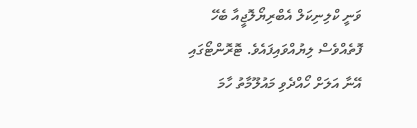ވަނީ ކްލިނިކަލް އެބްރިޔޯލޮޖީއާ ބެހޭ ފޮތެއްވެސް ލިޔުއްވައިފައެވެ. ޓޮރޮންޓޯގައި އޭނާ އަލަށް ހޯއްދެވި މައުލޫމާތު ހާމަ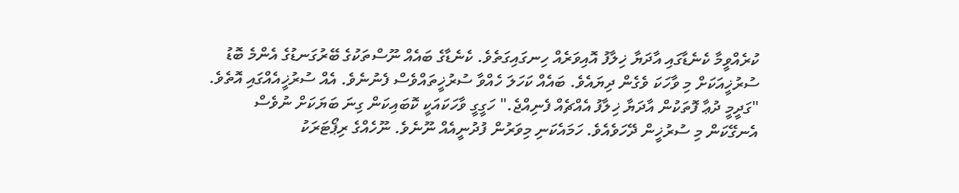ކުރެއްވީމާ ކެނެޑާގައި އާދަޔާ ޚިލާފު އޮއިވަރެއް ހިނގައިގަތެވެ. ކެނެޑާގެ ބައެއް ނޫސްތަކުގެ ބޭރުގަނޑުގެ އެންމެ ބޮޑު ސުރުޚީއަކަށް މި ވާހަކަ ވެގެން ދިޔައެވެ. ބައެއް ކަހަލަ ހެއްވާ ސުރުޚީތައްވެސް ފެނުނެވެ. އެއް ސުރުޚީއެއްގައި އޮތެވެ. "ގަދީމީ ދުޢާ ފޮތަކުން އާދަޔާ ޚިލާފު އެއްޗެއް ފެނިއްޖެ." ހަގީގީ ވާހަކައަކީ ކޮބައިކަން ގިނަ ބަޔަކަށް ނުވެސް އެނގޭކަން މި ސުރުޚީން ދޭހަވެއެވެ. ހަމައެކަނި މިވަރުން ފުދުނީއެއް ނޫނެވެ. ނޫހެއްގެ ރިޕޯޓަރަކު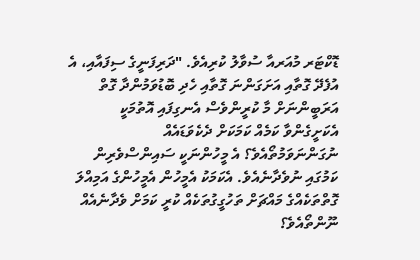ޑޮކްޓަރ މުއަރއާ ސުވާލު ކުރިއެވެ. "ދަރިފަނީގެ ސިފައާއި، އެ އުފެދޭ ގޮތާއި އަށަގަންނަ ގޮތާއި ހެދި ބޮޑުވަމުންދާ ގޮތް އަރަބީންނަށް މާ ކުރީންވެސް އެނގިފައި އޮތުމަކީ އެކަށީގެންވާ ކަމެއް ކަމަކަށް ދެކެވަޑައެއް ނުގަންނަވަމުތޯއެވެ؟ އެ މީހުންނަކީ ސައިންސްވެރިން ކަމުގައި ނުވެދާނެއެވެ. އެކަމަކު އެމީހުން އެމީހުންގެ އަމިއްލަ ގޮތްތަކެއްގެ މައްޗަށް ތަހުގީގުތަކެއް ކުރީ ކަމަށް ވެދާނެއެއް ނޫންތޯއެވެ؟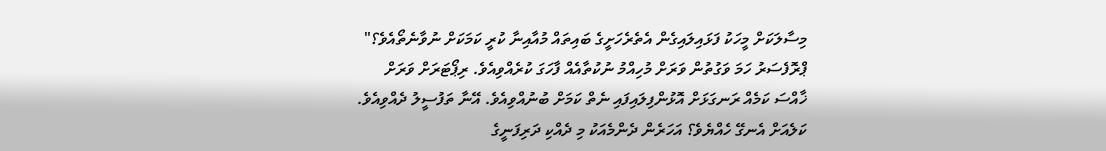މިސާލަކަށް މީހަކު ފަޅައިލައިގެން އެތެރެހަށީގެ ބައިތައް މުއާއިނާ ކުރީ ކަމަކަށް ނުވާނެތޯއެވެ؟" ޕްރޮފެސަރު ހަމަ ވަގުތުން ވަރަށް މުހިއްމު ނުކުތާއެއް ފާހަގަ ކުރެއްވިއެވެ. ރިޕޯޓަރަށް ވަރަށް ޚާއްސަ ކަމެއް ރަނގަޅަށް އޮޅުންފިލައިފައި ނެތް ކަމަށް ބުނުއްވިއެވެ. އޭނާ ތަފުސީލު ދެއްވިއެވެ. ކަލެއަށް އެނގޭ ހެއްޔެވެ؟ އަހަރެން ދެންމެއަކު މި ދެއްކި ދަރިފަނީގެ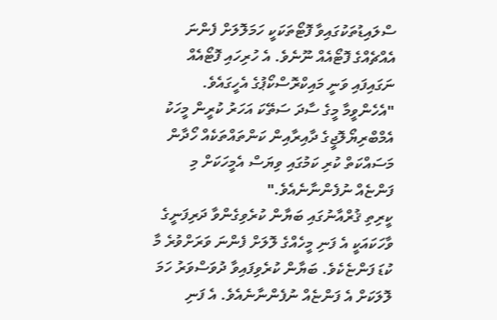ސްލައިޑުތަކުގައިވާ ފޮޓޯތަކަކީ ހަމަލޮލަށް ފެންނަ އެއްޗެއްގެ ފޮޓޯއެއް ނޫނެވެ. އެ ހުރިހައި ފޮޓޯއެއް ނަގައިފައި ވަނީ މައިކްރޮސްކޯޕުގެ އެހީގައެވެ. "އެހެންވީމާ މީގެ ސާދަ ސަތޭކަ އަހަރު ކުރީން މީހަކު އެމްބްރިޔޯލޮޖީގެ ދާއިރާއިން ކަންތައްތަކެއް ހޯދާން މަސައްކަތް ކުރި ކަމުގައި ވިޔަސް އެމީހަކަށް މި ފަންޏެއް ނުފެންނާނެއެވެ."
ކީރިތި ޤުރްއާނުގައި ބަޔާން ކުރެވިގެންވާ ދަރިފަނީގެ ވާހަކައަކީ އެ ފަނި މީހެއްގެ ލޮލަށް ފެންނަ ވަރަށްވުރެ މާ ކުޑަ ފަންޏެކެވެ. ބަޔާން ކުރެވިފައިވާ ދުވަސްވަރު ހަމަ ލޮލަކަށް އެ ފަންޏެއް ނުފެންނާނެއެވެ. އެ ފަނި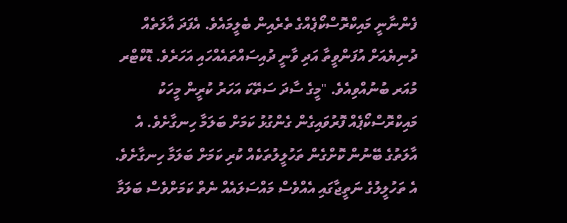ފެންނާނީ މައިކްރޮސްކޯޕެއްގެ ތެރެއިން ބެލީމައެވެ. އެފަދަ އާލަތެއް ދުނިޔެއަށް އުފަންވީތާ އަދި ވާނީ ދުއިސައްތައެއްހައި އަހަރެވެ. ޑޮކްޓްރ މުއަރ ބުނުއްވިއެވެ. "މީގެ ސާދަ ސަތޭކަ އަހަރު ކުރީން މީހަކު މައިކްރޮސްކޯޕެއް ފޮރުވައިގެން ގެންގުޅު ކަމަށް ބަލަމާ ހިނގާށެވެ. އެ އާލަތުގެ ބޭނުން ކޮށްގެން ތަހުލީލުތަކެއް ކުރި ކަމަށް ބަލަމާ ހިނގާށެވެ. އެ ތަހުލީލުގެ ނަތީޖާގައި އެއްވެސް މައްސަލައެއް ނެތް ކަމަށްވެސް ބަލަމާ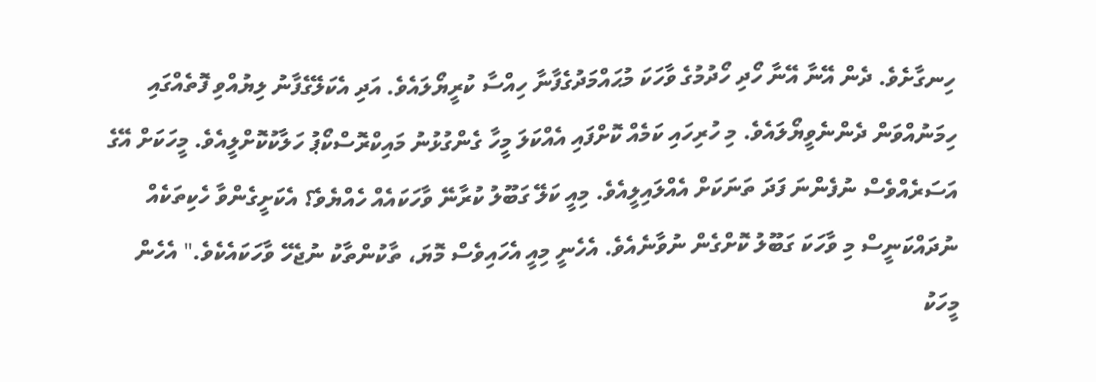ހިނގާށެވެ. ދެން އޭނާ އޭނާ ހޯދި ހޯދުމުގެ ވާހަކަ މުޙައްމަދުގެފާނާ ހިއްސާ ކުރީޔޯލައެވެ. އަދި އެކަލޭގެފާނު ލިޔުއްވި ފޮތެއްގައި ހިމަނުއްވަން ދެންނެވީޔޯލައެވެ. މި ހުރިހައި ކަމެއް ކޮށްފައި އެއްކަލަ މީހާ ގެންގުޅުނު މައިކްރޮސްކޯޕު ހަލާކުކޮށްލީއެވެ. މީހަކަށް އޭގެ އަސަރެއްވެސް ނުފެންނަ ފަދަ ތަނަކަށް އެއްލައިލީއެވެ. މިއީ ކަލޭ ގަބޫލު ކުރާނޭ ވާހަކައެއް ހެއްޔެވެ؟ އެކަށީގެންވާ ހެކިތަކެއް ނުދައްކަނީސް މި ވާހަކަ ގަބޫލު ކޮށްގެން ނުވާނެއެވެ. އެހެނީ މިއީ އެހައިވެސް މޮޔަ، ތާކުންތާކު ނުޖެހޭ ވާހަކައެކެވެ." އެހެން މީހަކު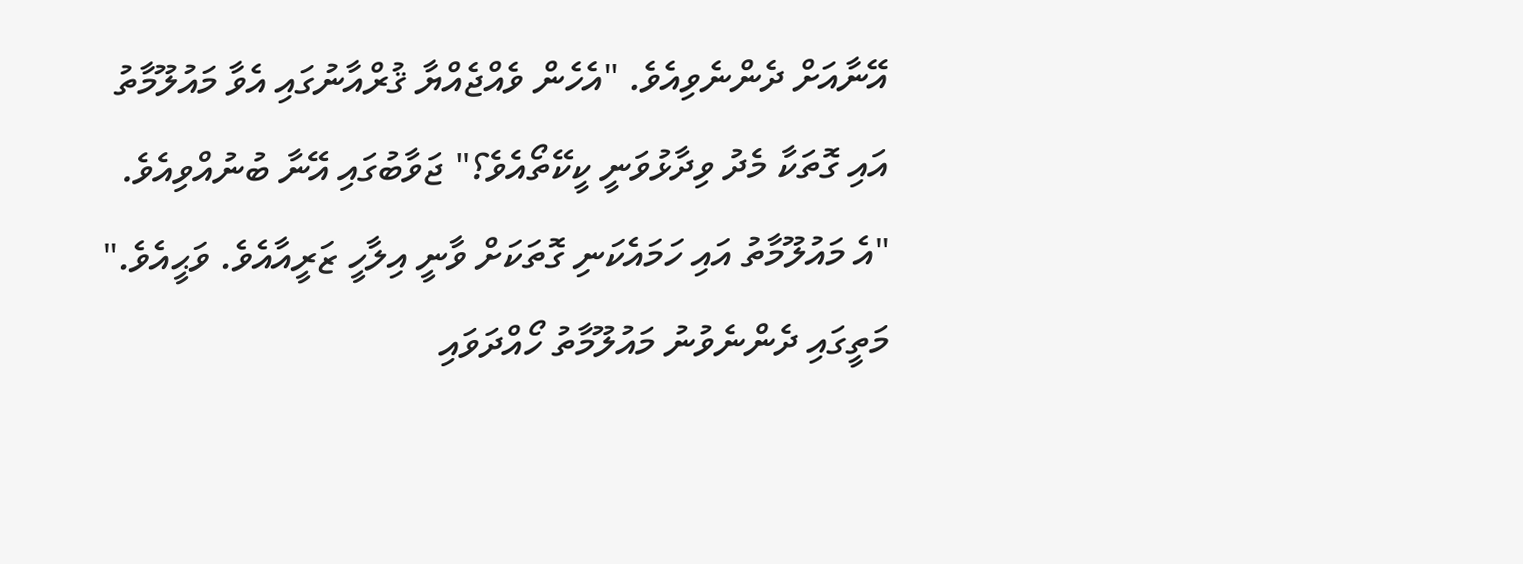އޭނާއަށް ދެންނެވިއެވެ. "އެހެން ވެއްޖެއްޔާ ޤުރްއާނުގައި އެވާ މައުލޫމާތު އައި ގޮތަކާ މެދު ވިދާޅުވަނީ ކީކޭތޯއެވެ؟" ޖަވާބުގައި އޭނާ ބުނުއްވިއެވެ. "އެ މައުލޫމާތު އައި ހަމައެކަނި ގޮތަކަށް ވާނީ އިލާހީ ޒަރީއާއެވެ. ވަޙީއެވެ."
މަތީގައި ދެންނެވުނު މައުލޫމާތު ހޯއްދަވައި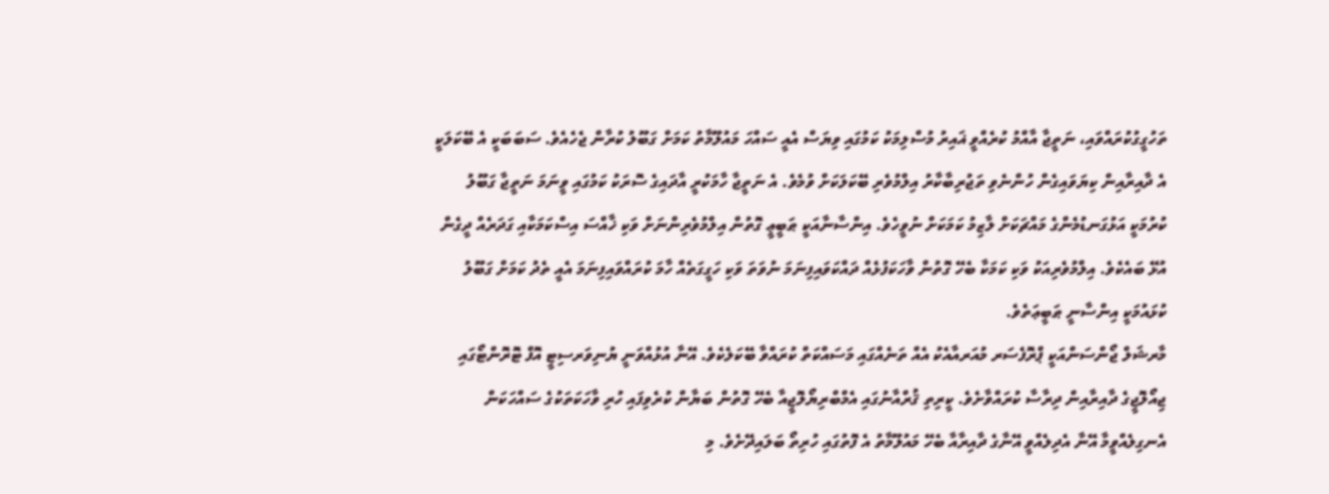ތަހުގީގުކުރައްވައި، ނަތީޖާ އާއްމު ކުރެއްވީ ޣައިރު މުސްލިމަކު ކަމުގައި ވިޔަސް އެއީ ސައްހަ މައުލޫމާތު ކަމަށް ގަބޫލު ކުރާން ޖެހެއެވެ. ސަބަބަކީ އެ ބޭކަލަކީ އެ ދާއިރާއިން ކިޔަވައިގެން ހުންނެވި ތަޖުރިބާކާރު އިލްމުވެރި ބޭކަލަކަށް ވުމެވެ. އެ ނަތީޖާ ހާމަކުރީ އާދައިގެ ސޮރަކު ކަމުގައި ވީނަމަ ނަތީޖާ ގަބޫލު ކުރުމަކީ އަޅުގަނޑުމެންގެ މައްޗަކަށް ލާޒިމު ކަމަކަށް ނުވީހެވެ. އިންސާނާއަކީ ޠަބީޢީ ގޮތުން އިލްމުވެރިންނަށް ވަކި ޚާއްސަ އިސްކަމަކާއި ގަދަރެއް ދީގެން އުޅޭ ބައެކެވެ. އިލްމުވެރިއަކު ވަކި ކަމަކާ ބެހޭ ގޮތުން ވާހަކަފުޅެއް ދައްކަވައިފިނަމަ ނުވަތަ ވަކި ހަގީގަތެއް ހާމަ ކުރައްވައިފިނަމަ އެއީ ތެދު ކަމަށް ގަބޫލު ކުޅައުމަކީ އިންސާނީ ޠަބީޢަތެވެ.
މާރޝަލް ޖޯންސަންއަކީ ޕްރޮފެސަރ މުއަރއާއެކު އެއް ތަނެއްގައި މަސައްކަތް ކުރައްވާ ބޭކަލެކެވެ. އޭނާ އުޅުއްވަނީ ޔުނިވަރސިޓީ އޮފް ޓޮރޮންޓޯގައި ޖިއޯލޮޖީގެ ދާއިރާއިން ދިރާސާ ކުރައްވާށެވެ. ކީރިތި ޤުރްއާނުގައި އެމްބްރިޔޯލޮޖީއާ ބެހޭ ގޮތުން ބަޔާން ކުރެވިފައި ހުރި ވާހަކަތަކުގެ ސައްހަކަން އެނގިލެއްވީމާ އޭނާ އެދިލެއްވީ އޭނާގެ ދާއިރާއާ ބެހޭ މައުލޫމާތު އެ ފޮތުގައި ހުރިތޯ ބަލައިދޭށެވެ. މި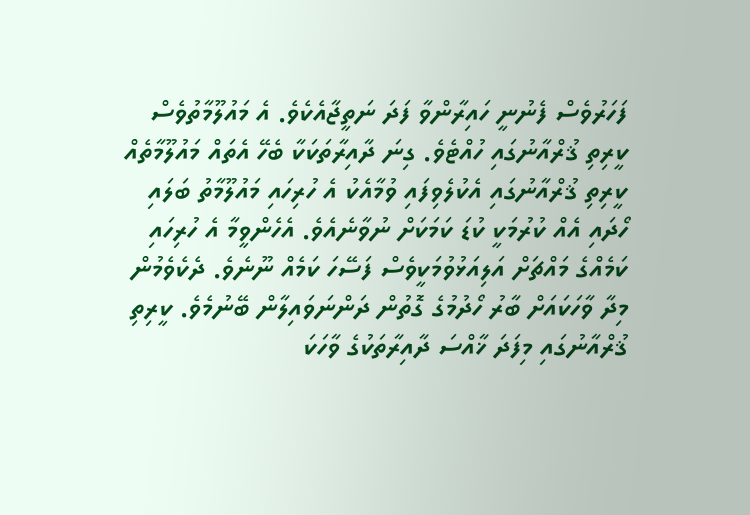ފަހަރުވެސް ފެނުނީ ހައިރާންވާ ފަދަ ނަތީޖާއެކެވެ. އެ މައުލޫމާތުވެސް ކީރިތި ޤުރްއާނުގައި ހުއްޓެވެ. ގިނަ ދާއިރާތަކަކާ ބެހޭ އެތައް މައުލޫމާތެއް ކީރިތި ޤުރްއާނުގައި އެކުލެވިފައި ވުމާއެކު އެ ހުރިހައި މައުލޫމާތު ބަލައި ހޯދައި އެއް ކުރުމަކީ ކުޑަ ކަމަކަށް ނުވާނެއެވެ. އެހެންވީމާ އެ ހުރިހައި ކަމެއްގެ މައްޗަށް އަލިއަޅުވުމަކީވެސް ފަސޭހަ ކަމެއް ނޫނެވެ. ދެކެވެމުން މިދާ ވާހަކައަށް ބާރު ހޯދުމުގެ ގޮތުން ދަންނަވައިލާން ބޭނުމެވެ. ކީރިތި ޤުރްއާނުގައި މިފަދަ ޚާއްސަ ދާއިރާތަކުގެ ވާހަކަ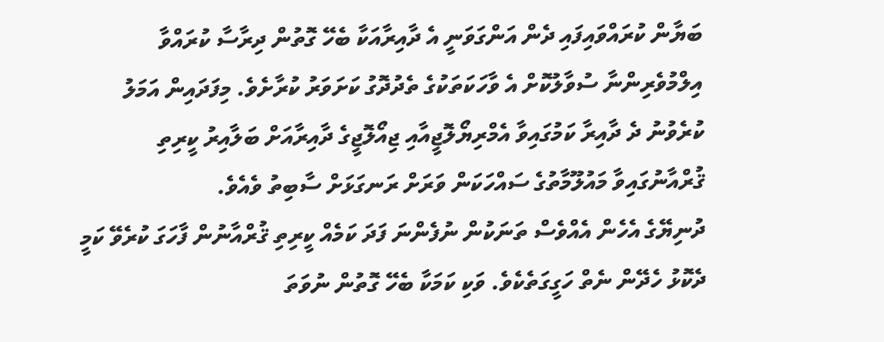ބަޔާން ކުރައްވައިފައި ދެން އަންގަވަނީ އެ ދާއިރާއަކާ ބެހޭ ގޮތުން ދިރާސާ ކުރައްވާ އިލްމުވެރިންނާ ސުވާލުކޮށް އެ ވާހަކަތަކުގެ ތެދުދޮގު ކަށަވަރު ކުރާށެވެ. މިފަދައިން އަމަލު ކުރެވުނު ދެ ދާއިރާ ކަމުގައިވާ އެމްރިޔޯލޮޖީއާއި ޖިއޯލޮޖީގެ ދާއިރާއަށް ބަލާއިރު ކީރިތި ޤުރްއާނުގައިވާ މައުލޫމާތުގެ ސައްހަކަން ވަރަށް ރަނގަޅަށް ސާބިތު ވެއެވެ.
ދުނިޔޭގެ އެހެން އެއްވެސް ތަނަކުން ނުފެންނަ ފަދަ ކަމެއް ކީރިތި ޤުރްއާނުން ފާހަގަ ކުރެވޭ ކަމީ ދެކޮޅު ހެދޭން ނެތް ހަގީގަތެކެވެ. ވަކި ކަމަކާ ބެހޭ ގޮތުން ނުވަތަ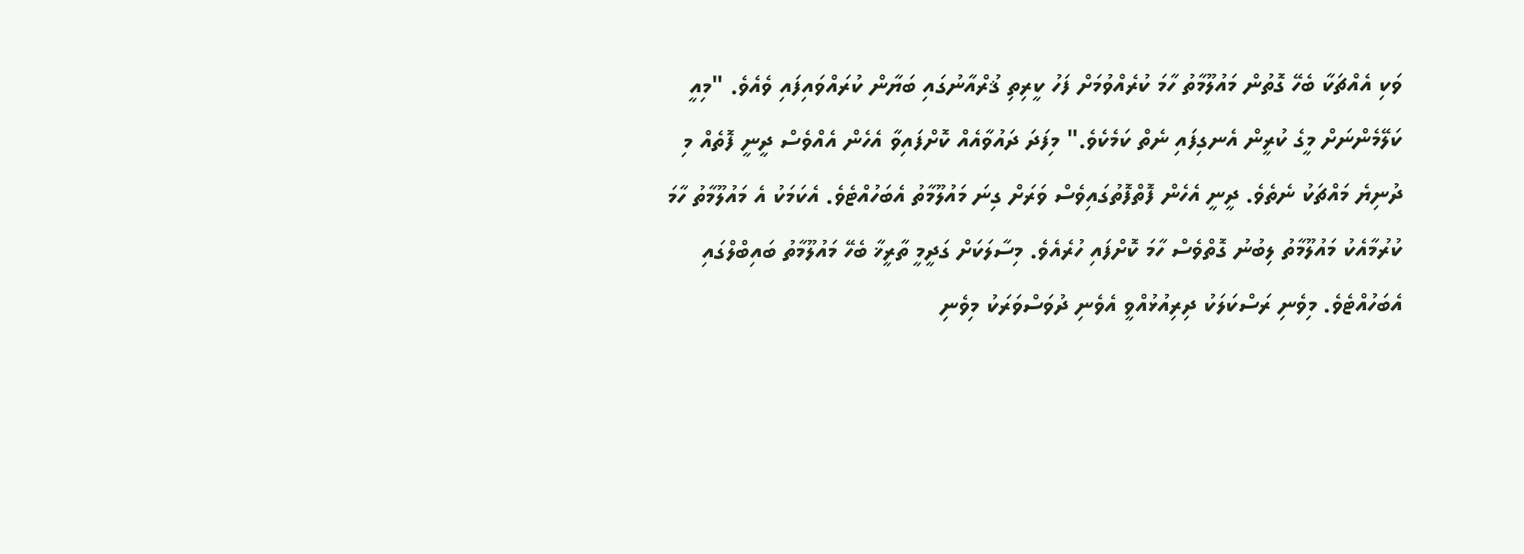ވަކި އެއްޗަކާ ބެހޭ ގޮތުން މައުލޫމާތު ހާމަ ކުރެއްވުމަށް ފަހު ކީރިތި ޤުރްއާނުގައި ބަޔާން ކުރައްވައިފައި ވެއެވެ. "މިއީ ކަލޭމެންނަށް މީގެ ކުރީން އެނގިފައި ނެތް ކަމެކެވެ." މިފަދަ ދައުވާއެއް ކޮށްފައިވާ އެހެން އެއްވެސް ދީނީ ފޮތެއް މި ދުނިޔެ މައްޗަކު ނެތެވެ. ދީނީ އެހެން ފޮތްފޮތުގައިވެސް ވަރަށް ގިނަ މައުލޫމާތު އެބަހުއްޓެވެ. އެކަމަކު އެ މައުލޫމާތު ހާމަ ކުރުމާއެކު މައުލޫމާތު ލިބުނު ގޮތްވެސް ހާމަ ކޮށްފައި ހުރެއެވެ. މިސާލަކަށް ގަދީމީ ތާރީޚާ ބެހޭ މައުލޫމާތު ބައިބްލްގައި އެބަހުއްޓެވެ. މިވެނި ރަސްކަލަކު ދިރިއުޅުއްވީ އެވެނި ދުވަސްވަރަކު މިވެނި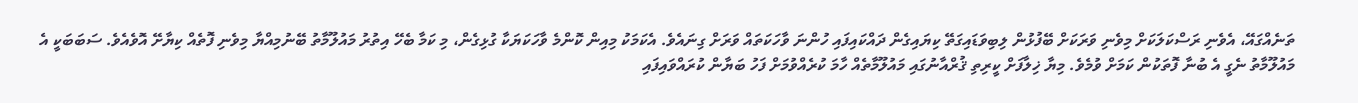ތަނެއްގައޭ، އެވެނި ރަސްކަލަކަށް މިވެނި ވަރަކަށް ބޭފުޅުން ލިބިވަޑައިގަތޭ ކިޔައިގެން ދައްކައިފައި ހުންނަ ވާހަކަތައް ވަރަށް ގިނައެވެ. އެކަމަކު މިއިން ކޮންމެ ވާހަކަޔަކާ ގުޅިގެން، މި ކަމާ ބެހޭ އިތުރު މައުލޫމާތު ބޭނުމިއްޔާ މިވެނި ފޮތެއް ކިޔާށޭ އޮވެއެވެ. ސަބަބަކީ އެ މައުލޫމާތު ނެގީ އެ ބުނާ ފޮތަކުން ކަމަށް ވުމެވެ. މިޔާ ޚިލާފަށް ކީރިތި ޤުރްއާނުގައި މައުލޫމާތެއް ހާމަ ކުރެއްވުމަށް ފަހު ބަޔާން ކުރައްވައިފައި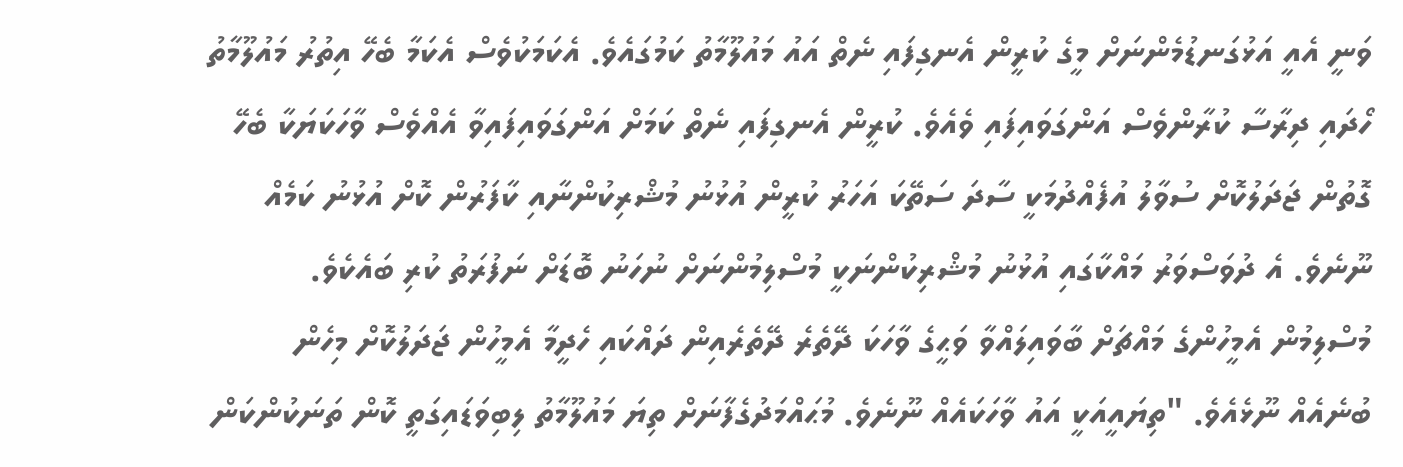ވަނީ އެއީ އަޅުގަނޑުމެންނަށް މީގެ ކުރީން އެނގިފައި ނެތް އައު މައުލޫމާތު ކަމުގައެވެ. އެކަމަކުވެސް އެކަމާ ބެހޭ އިތުރު މައުލޫމާތު ހޯދައި ދިރާސާ ކުރާންވެސް އަންގަވައިފައި ވެއެވެ. ކުރީން އެނގިފައި ނެތް ކަމަށް އަންގަވައިފައިވާ އެއްވެސް ވާހަކަޔަކާ ބެހޭ ގޮތުން ޖަދަލުކޮށް ސުވާލު އުފެއްދުމަކީ ސާދަ ސަތޭކަ އަހަރު ކުރީން އުޅުނު މުޝްރިކުންނާއި ކާފަރުން ކޮށް އުޅުނު ކަމެއް ނޫނެވެ. އެ ދުވަސްވަރު މައްކާގައި އުޅުނު މުޝްރިކުންނަކީ މުސްލިމުންނަށް ނުހަނު ބޮޑަށް ނަފުރަތު ކުރި ބައެކެވެ. މުސްލިމުން އެމީހުންގެ މައްޗަށް ބާވައިލައްވާ ވަޙީގެ ވާހަކަ ދޭތެރެ ދޭތެރެއިން ދައްކައި ހެދީމާ އެމީހުން ޖަދަލުކޮށް މިހެން ބުނެއެއް ނޫޅެއެވެ. "ތިޔައީއަކީ އައު ވާހަކައެއް ނޫނެވެ. މުޙައްމަދުގެފާނަށް ތިޔަ މައުލޫމާތު ލިބިވަޑައިގަތީ ކޮން ތަނަކުންކަން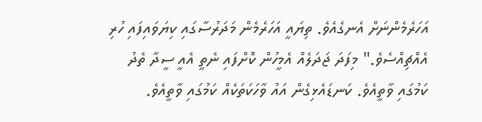އަހަރެމެންނަށް އެނގެއެވެ. ތިޔައީ އަހަރެމެން މަދަރުސާގައި ކިޔަވައިފައި ހުރި އެއްޗިއްސެވެ." މިފަދަ ޖަދަލެއް އެމީހުން ކޮށްފައި ނެތީ އެއީ ސީދާ ތެދު ކަމުގައި ވާތީއެވެ. ކަނޑައެޅިގެން އައު ވާހަކަތަކެއް ކަމުގައި ވާތީއެވެ.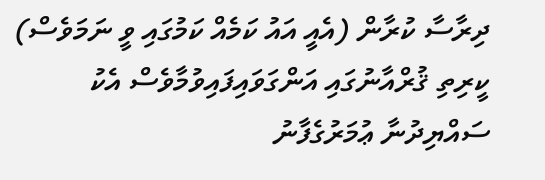ދިރާސާ ކުރާން (އެއީ އައު ކަމެއް ކަމުގައި ވީ ނަމަވެސް) ކީރިތި ޤުރްއާނުގައި އަންގަވައިފައިވުމާވެސް އެކު ސައްޔިދުނާ ޢުމަރުގެފާނު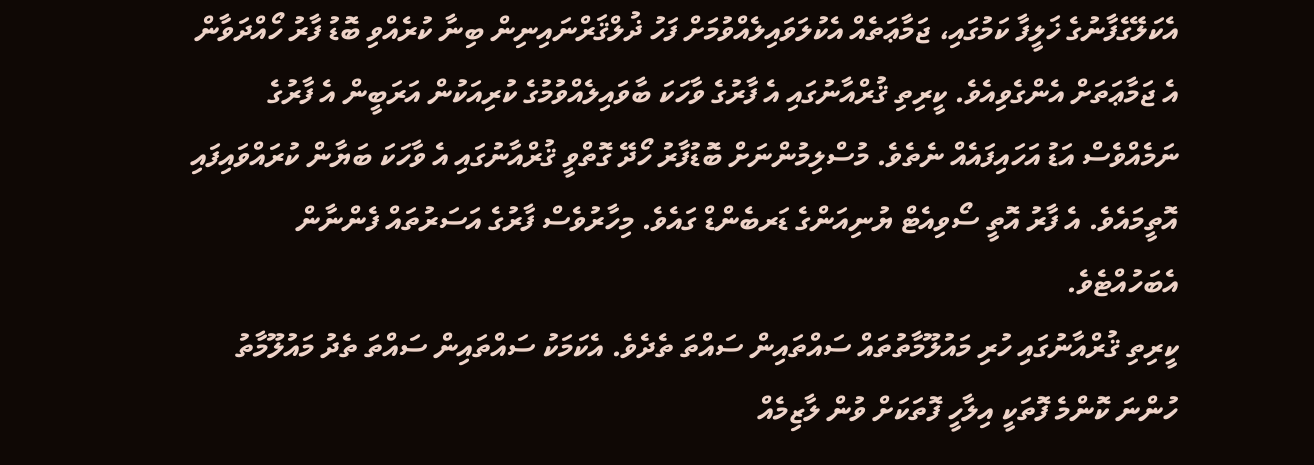އެކަލޭގެފާނުގެ ޚަލީފާ ކަމުގައި، ޖަމާޢަތެއް އެކުލަވައިލެއްވުމަށް ފަހު ޛުލްޤަރްނައިނިން ބިނާ ކުރެއްވި ބޮޑު ފާރު ހޯއްދަވާން އެ ޖަމާޢަތަށް އެންގެވިއެވެ. ކީރިތި ޤުރްއާނުގައި އެ ފާރުގެ ވާހަކަ ބާވައިލެއްވުމުގެ ކުރިއަކުން އަރަބީން އެ ފާރުގެ ނަމެއްވެސް އަޑު އަހައިފައެއް ނެތެވެ. މުސްލިމުންނަށް ބޮޑުފާރު ހޯދޭ ގޮތްވީ ޤުރްއާނުގައި އެ ވާހަކަ ބަޔާން ކުރައްވައިފައި އޮތީމައެވެ. އެ ފާރު އޮތީ ސޯވިއެޓް ޔުނިއަންގެ ޑަރބެންޑް ގައެވެ. މިހާރުވެސް ފާރުގެ އަސަރުތައް ފެންނާން އެބަހުއްޓެވެ.
ކީރިތި ޤުރްއާނުގައި ހުރި މައުލޫމާތުތައް ސައްތައިން ސައްތަ ތެދެވެ. އެކަމަކު ސައްތައިން ސައްތަ ތެދު މައުލޫމާތު ހުންނަ ކޮންމެ ފޮތަކީ އިލާހީ ފޮތަކަށް ވުން ލާޒިމެއް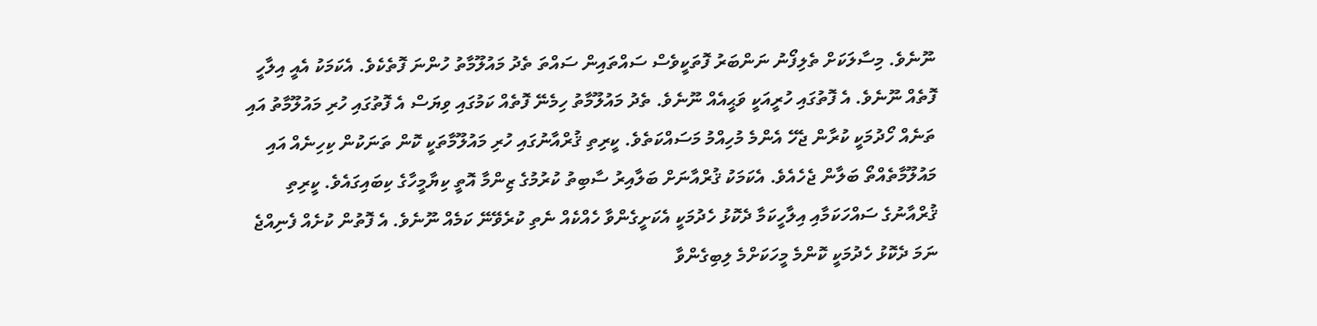ނޫނެވެ. މިސާލަކަށް ތެލިފޯނު ނަންބަރު ފޮތަކީވެސް ސައްތައިން ސައްތަ ތެދު މައުލޫމާތު ހުންނަ ފޮތެކެވެ. އެކަމަކު އެއީ އިލާހީ ފޮތެއް ނޫނެވެ. އެ ފޮތުގައި ހުރީއަކީ ވަޙީއެއް ނޫނެވެ. ތެދު މައުލޫމާތު ހިމެނޭ ފޮތެއް ކަމުގައި ވިޔަސް އެ ފޮތުގައި ހުރި މައުލޫމާތު އައި ތަނެއް ހޯދުމަކީ ކުރާން ޖެހޭ އެންމެ މުހިއްމު މަސައްކަތެވެ. ކީރިތި ޤުރްއާނުގައި ހުރި މައުލޫމާތަކީ ކޮން ތަނަކުން ކިހިނެއް އައި މައުލޫމާތެއްތޯ ބަލާން ޖެހެއެވެ. އެކަމަކު ޤުރްއާނަށް ބަލާއިރު ސާބިތު ކުރުމުގެ ޒިންމާ އޮތީ ކިޔާމީހާގެ ކިބައިގައެވެ. ކީރިތި ޤުރްއާނުގެ ސައްހަކަމާއި އިލާހީކަމާ ދެކޮޅު ހެދުމަކީ އެކަށީގެންވާ ހެއްކެއް ނެތި ކުރެވޭނޭ ކަމެއް ނޫނެވެ. އެ ފޮތުން ކުށެއް ފެނިއްޖެ ނަމަ ދެކޮޅު ހެދުމަކީ ކޮންމެ މީހަކަށްމެ ލިބިގެންވާ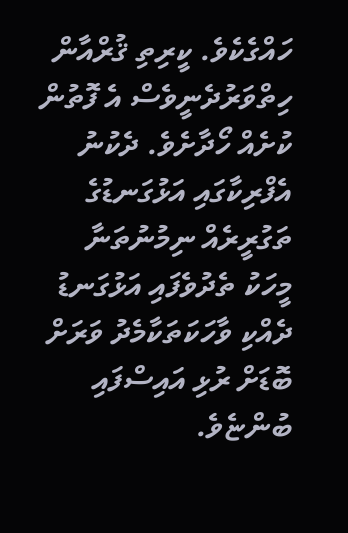ހައްގެކެވެ. ކީރިތި ޤުރްއާން ހިތްވަރުދެނީވެސް އެ ފޮތުން ކުށެއް ހޯދާށެވެ. ދެކުނު އެފްރިކާގައި އަޅުގަނޑުގެ ތަގުރީރެއް ނިމުނުތަނާ މީހަކު ތެދުވެފައި އަޅުގަނޑު ދެއްކި ވާހަކަތަކާމެދު ވަރަށް ބޮޑަށް ރުޅި އައިސްފައި ބުންޏެވެ.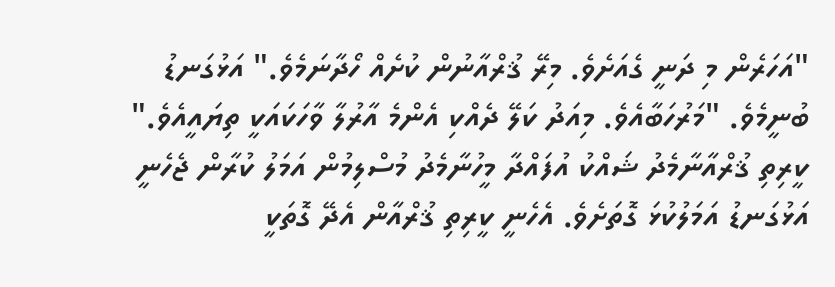"އަހަރެން މި ދަނީ ގެއަށެވެ. މިރޭ ޤުރްއާނުން ކުށެއް ހޯދާނަމެވެ." އަޅުގަނޑު ބުނީމެވެ. "މަރުހަބާއެވެ. މިއަދު ކަލޭ ދެއްކި އެންމެ އާރުލާ ވާހަކައަކީ ތިޔައީއެވެ." ކީރިތި ޤުރްއާނާމެދު ޝައްކު އުފައްދާ މީހުނާމެދު މުސްލިމުން އަމަލު ކުރާން ޖެހެނީ އަޅުގަނޑު އަމަލުކުޅަ ގޮތަށެވެ. އެހެނީ ކީރިތި ޤުރްއާން އެދޭ ގޮތަކީ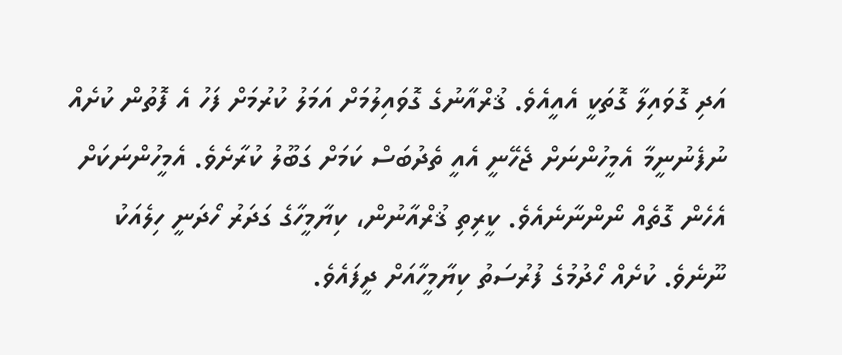އަދި ގޮވައިލާ ގޮތަކީ އެއީއެވެ. ޤުރްއާނުގެ ގޮވައިލުމަށް އަމަލު ކުރުމަށް ފަހު އެ ފޮތުން ކުށެއް ނުފެނުނީމާ އެމީހުންނަށް ޖެހޭނީ އެއީ ތެދުބަސް ކަމަށް ގަބޫލު ކުރާށެވެ. އެމީހުންނަކަށް އެހެން ގޮތެއް ނޯންނާނެއެވެ. ކީރިތި ޤުރްއާނުން، ކިޔާމީހާގެ ގަދަރު ހޯދަނީ ހިލެއަކު ނޫނެވެ. ކުށެއް ހޯދުމުގެ ފުރުސަތު ކިޔާމީހާއަށް ދީފައެވެ.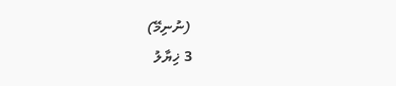(ނުނިމޭ)
3 ޚިޔާލު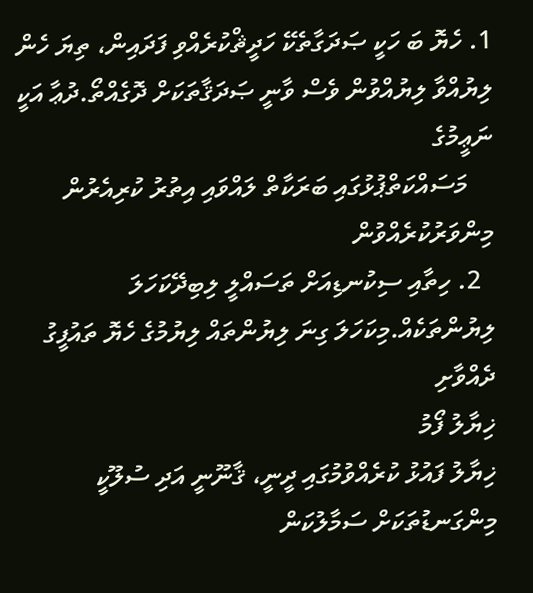1. ހެޔޮ ބަ ހަކީ ޞަދަގާތެކޭ ހަދީޘްކުރެއްވި ފަދައިން، ތިޔަ ހެން ލިޔުއްވާ ލިޔުއްވުން ވެސް ވާނީ ޞަދަޤާތަކަށް ދޮގެއްތޯ.ދުޢާ އަކީ ނަޢީމުގެ
    މަސައްކަތްޕުޅުގައި ބަރަކާތް ލައްވައި އިތުރު ކުރިއެރުން މިންވަރުކުރެއްވުން
  2. ހިތާއި ސިކުނޑިއަށް ތަސައްލީ ލިބިދޭކަހަލަ ލިޔުންތަކެއް.މިކަހަލަ ގިނަ ލިޔުންތައް ލިޔުމުގެ ހެޔޮ ތައުފީގު ދެއްވާށި
ޚިޔާލު ފޯމު
ޚިޔާލު ފައުޅު ކުރެއްވުމުގައި ދީނީ، ޤާނޫނީ އަދި ސުލޫކީ މިންގަނޑުތަކަށް ސަމާލުކަން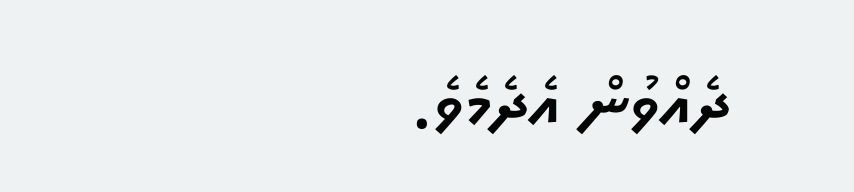ދެއްވުން އެދެމެވެ.